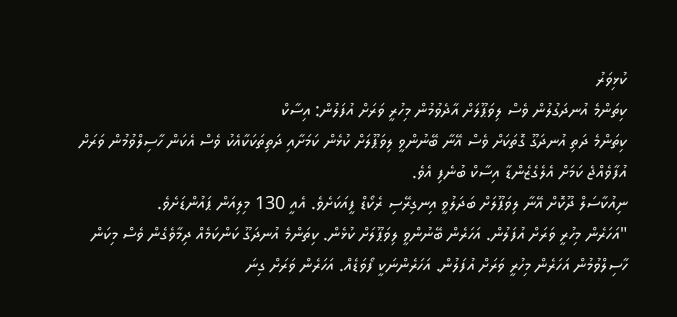ކުޅިވަރު
ކިތަންމެ އުނދަގުލުން ވެސް ލިވަޕޫލަށް އާދެވުމުން މިހުރީ ވަރަށް އުފަލުން: އިސާކް
ކިތަންމެ ދަތި އުނދަގޫ ގޮތަކަށް ވެސް އޭނާ ބޭނުންވީ ލިވަޕޫލަށް ކުޅެން ކަމަށާއި ދަތިތަކަކާއެކު ވެސް އެކަން ހާސިލްވުމުން ވަރަށް އުފާވެއްޖެ ކަމަށް އެލެގެޒެންޑާ އިސާކް ބުނެފި އެވެ.
ނިއުކާސަލް ދޫކޮށް އޭނާ ލިވަޕޫލަށް ބަދަލުވީ އިނގިރޭސި ރެކޯޑް ފީއަކަށެވެ. އެއީ 130 މިލިއަން ޕައުންޑަށެވެ.
"އަހަރެން މިހުރީ ވަރަށް އުފަލުން. އަހަރެން ބޭނުންވީ ލިވަޕޫލަށް ކުޅެން. ކިތަންމެ އުނދަގޫ ކަންކަމެއް ދިމާވެގެން ވެސް މިކަން ހާސިލްވުމުން އަހަރެން މިހުރީ ވަރަށް އުފަލުން. އަހަރެންނަކީ ފޯވަޑެއް. އަހަރެން ވަރަށް ގިނަ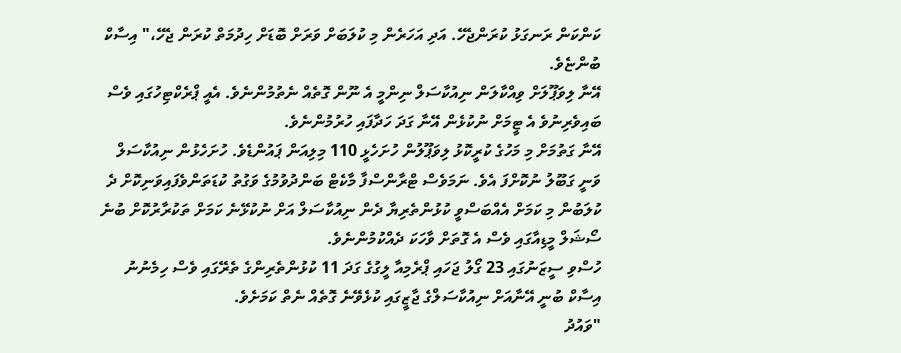ކަންކަން ރަނގަޅު ކުރަންޖެހޭ. އަދި އަހަރެން މި ކުލަބަށް ވަރަށް ބޮޑަށް ހިދުމަތް ކުރަން ޖެހޭ،" އިސާކް ބުންޏެވެ.
އޭނާ ލިވަޕޫލަށް ވިއްކާލަން ނިއުކާސަލް ނިންމީ އެ ނޫން ގޮތެއް ނެތުމުންނެވެ. އެއީ ޕްރެކްޓިހުގައި ވެސް ބައިވެރިނުވެ އެ ޓީމަށް ނުކުޅެން އޭނާ ގަދަ ހަދާފައި ހުރުމުންނެވެ.
އޭނާ ގަތުމަށް މި މަހުގެ ކުރީކޮޅު ލިވަޕޫލުން ހުށަހެޅީ 110 މިލިއަން ޕައުންޑެވެ. ހުށަހެޅުން ނިއުކާސަލް ވަނީ ގަބޫލު ނުކޮށްފަ އެވެ. ނަމަވެސް ޓްރާންސްފާ މާކެޓް ބަންދުވުމުގެ ވަގުތު ކުޑަތަންވެފައިވަނިކޮށް ދެ ކުލަބުން މި ކަމަށް އެއްބަސްވީ ކުޅުންތެރިޔާ ދެން ނިއުކާސަލް އަށް ނުކުޅޭނެ ކަމަށް ތަކުރާރުކޮށް ބުނެ ސޯޝަލް މީޑިއާގައި ވެސް އެ ގޮތަށް ވާހަކަ ދެއްކުމުންނެވެ.
ހުސްވި ސީޒަނުގައި 23 ގޯލު ޖަހައި ޕްރެމިއާ ލީގުގެ ގަދަ 11 ކުޅުންތެރިންގެ ތެރޭގައި ވެސް ހިމެނުނު އިސާކް ބުނީ އޭނާއަށް ނިއުކާސަލްގެ ޖާޒީގައި ކުޅެވޭނެ ގޮތެއް ނެތް ކަމަށެވެ.
"ވައުދު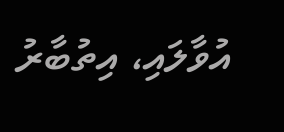އުވާލައި، އިތުބާރު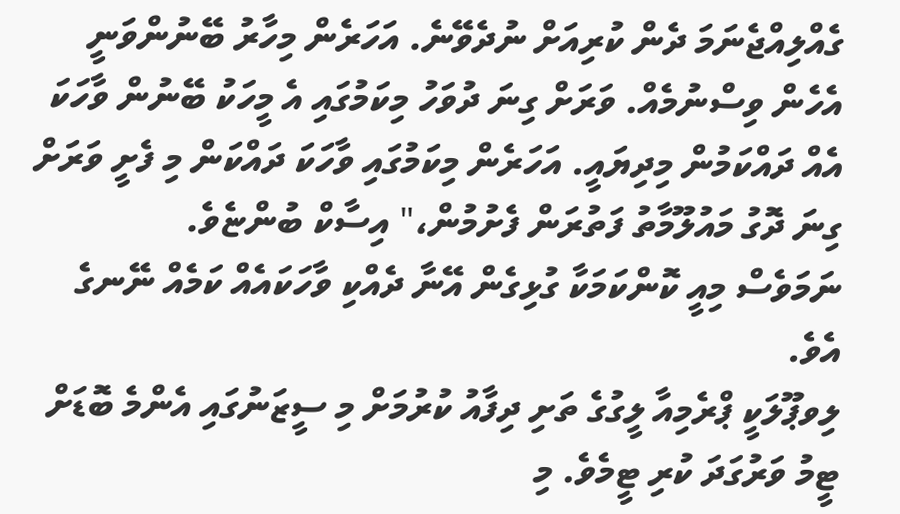ގެއްލިއްޖެނަމަ ދެން ކުރިއަށް ނުދެވޭނެ. އަހަރެން މިހާރު ބޭނުންވަނީ އެހެން ވިސްނުމެއް. ވަރަށް ގިނަ ދުވަހު މިކަމުގައި އެ މީހަކު ބޭނުން ވާހަކަ އެއް ދައްކަމުން މިދިޔައީ. އަހަރެން މިކަމުގައި ވާހަކަ ދައްކަން މި ފެށީ ވަރަށް ގިނަ ދޮގު މައުލޫމާތު ފަތުރަން ފެށުމުން،" އިސާކް ބުންޏެވެ.
ނަމަވެސް މިއީ ކޮންކަމަކާ ގުޅިގެން އޭނާ ދެއްކި ވާހަކައެއް ކަމެއް ނޭނގެ އެވެ.
ލިވޕޫލަކީ ޕްރެމިއާ ލީގުގެ ތަށި ދިފާއު ކުރުމަށް މި ސީޒަނުގައި އެންމެ ބޮޑަށް ޓީމު ވަރުގަދަ ކުރި ޓީމެވެ. މި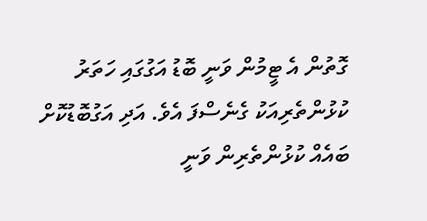ގޮތުން އެ ޓީމުން ވަނީ ބޮޑު އަގުގައި ހަތަރު ކުޅުންތެރިއަކު ގެނެސްފަ އެވެ. އަދި އަގުބޮޑުކޮށް ބައެއް ކުޅުންތެރިން ވަނީ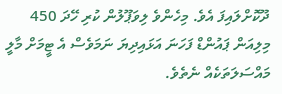ދޫކޮށްލައިފަ އެވެ. މިހެންވެ ލިވަޕޫލުން ކުރި ހޭދަ 450 މިލިއަން ޕައުންޑް ފަހަނަ އަޅައިދިޔަ ނަމަވެސް އެ ޓީމަށް މާލީ މައްސަލަތަކެއް ނެތެވެ.